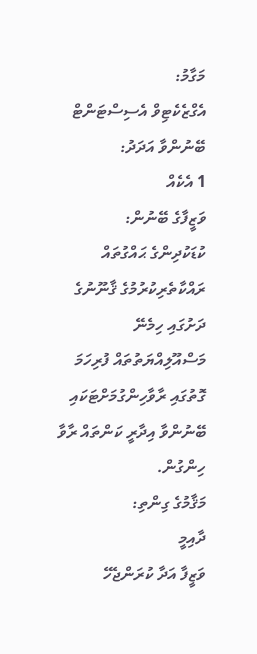މަގާމު:
އެގްޒެކެޓިވް އެސިސްޓަންޓް
ބޭނުންވާ އަދަދު:
1 އެކެއް
ވަޒީފާގެ ބޭނުން:
ކުޑަކުދިންގެ ޙައްގުތައް ރައްކާތެރިކުރުމުގެ ޤާނޫނުގެ ދަށުގައި ހިމެނޭ މަސްއޫލިއްޔަތުތައް ފުރިހަމަ ގޮތުގައި ރާވާހިންގުމަށްޓަކައި ބޭނުންވާ އިދާރީ ކަންތައް ރާވާ ހިންގުން.
މަޤާމުގެ ގިންތި:
ދާއިމީ
ވަޒީފާ އަދާ ކުރަންޖެހޭ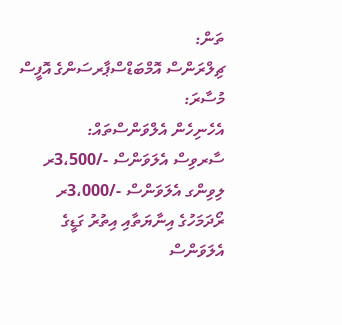ތަން:
ޗިލްރަންސް އޮމްބަޑްސްޕާރސަންގެ އޮފީސް
މުސާރަ:
އެހެނިހެން އެލްވަންސްތައް:
ސާރވިސް އެލަވަންސް -/3،500ރ
ލިވިންގ އެލަވަންސް -/3،000ރ
ރޯދަމަހުގެ އިނާޔަތާއި އިތުރު ގަޑީގެ އެލަވަންސް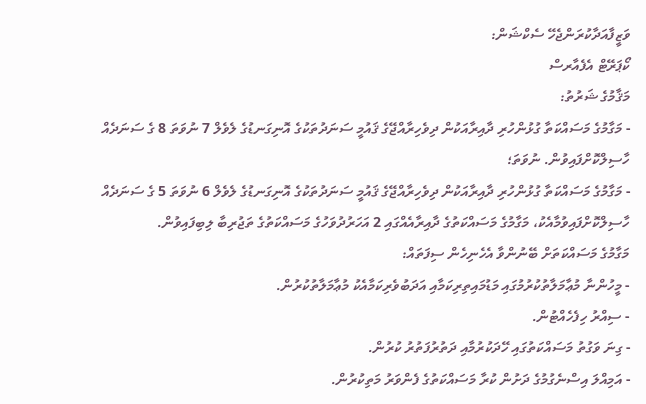ވަޒީފާއަދާކުރަންޖެހޭ ސެކްޝަން:
ކޯޕަރޭޓް އެފެއާރސް
މަޤާމުގެ ޝަރުތު:
- މަގާމުގެ މަސައްކަތާ ގުޅުންހުރި ދާއިރާއަކުން ދިވެހިރާއްޖޭގެ ޤައުމީ ސަނަދުތަކުގެ އޮނިގަނޑުގެ ލެވެލް 7 ނުވަތަ 8 ގެ ސަނަދެއް ހާސިލްކޮށްފައިވުން. ނުވަތަ؛
- މަގާމުގެ މަސައްކަތާ ގުޅުންހުރި ދާއިރާއަކުން ދިވެހިރާއްޖޭގެ ޤައުމީ ސަނަދުތަކުގެ އޮނިގަނޑުގެ ލެވެލް 6 ނުވަތަ 5 ގެ ސަނަދެއް ހާސިލްކޮށްފައިވުމާއެކު، މަގާމުގެ މަސައްކަތުގެ ދާއިރާއެއްގައި 2 އަހަރުދުވަހުގެ މަސައްކަތުގެ ތަޖުރިބާ ލިބިފައިވުން.
މަގާމުގެ މަސައްކަތަށް ބޭނުންވާ އެހެނިހެން ސިފަތައް:
- މީހުންނާ މުޢާމަލާތުކުރުމުގައި މަޑުމައިތިރިކަމާއި އަދަބުވެރިކަމާއެކު މުޢާމަލާތުކުރުން.
- ސިއްރު ހިފެހެއްޓުން.
- ގިނަ ވަގުތު މަސައްކަތުގައި ހޭދަކުރުމާއި ދަތުރުފަތުރު ކުރުން.
- އަމިއްލަ އިސްނެގުމުގެ ދަށުން ކުރާ މަސައްކަތުގެ ފެންވަރު މަތިކުރުން.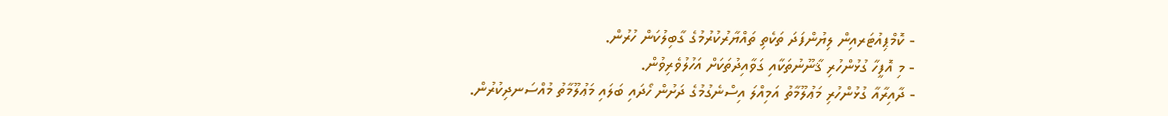- ކޮމްޕިއުޓަރއިން ލިޔުންފަދަ ތަކެތި ތައްޔާރުކުރުމުގެ ގާބިލުކަން ހުރުން.
- މި އޮފީހާ ގުޅުންހުރި ޤާނޫނުތަކާއި ގަވާއިދުތަކަށް އަހުލުވެރިވުން.
- ދާއިރާއާ ގުޅުންހުރި މަޢުލޫމާތު އަމިއްލަ އިސްނެގުމުގެ ދަށުން ހޯދައި ބަލައި މަޢުލޫމާތު މުއްސަނދިކުރުން.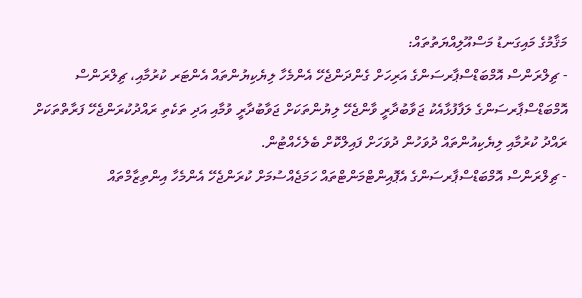މަޤާމުގެ މައިގަނޑު މަސްއޫލިއްޔަތުތައް:
- ޗިލްރަންސް އޮމްބަޑްސްޕާރސަންގެ އަރިހަށް ގެންދަންޖެހޭ އެންމެހާ ލިޔެކިޔުންތައް އެންޓަރ ކުރުމާއި، ޗިލްރަންސް އޮމްބަޑްސްޕާރސަންގެ ލަފާފުޅާއެކު ޖަވާބުދާރީ ވާންޖެހޭ ލިޔުންތަކަށް ޖަވާބުދާރީ ވުމާއި އަދި ތަކެތި ރައްދުކުރަންޖެހޭ ފަރާތްތަކަށް ރައްދު ކުރުމާއި ލިޔެކިއުންތައް ދުވަހުން ދުވަހަށް ފައިލްކޮށް ބެލެހެއްޓުން.
- ޗިލްރަންސް އޮމްބަޑްސްޕާރސަންގެ އެޕޮއިންޓްމަންޓްތައް ހަމަޖެއްސުމަށް ކުރަންޖެހޭ އެންމެހާ އިންތިޒާމްތައް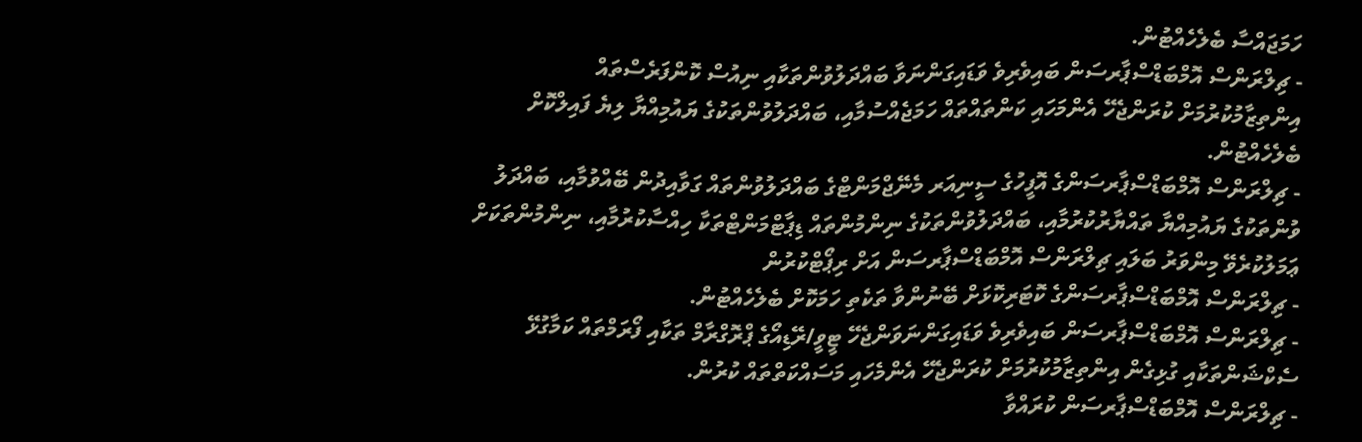ހަމަޖައްސާ ބެލެހެއްޓުން.
- ޗިލްރަންސް އޮމްބަޑްސްޕާރސަން ބައިވެރިވެ ވަޑައިގަންނަވާ ބައްދަލުވުންތަކާއި ނިއުސް ކޮންފަރެސްތައް އިންތިޒާމުކުރުމަށް ކުރަންޖެހޭ އެންމަހައި ކަންތައްތައް ހަމަޖެއްސުމާއި، ބައްދަލުވުންތަކުގެ ޔައުމިއްޔާ ލިޔެ ފައިލްކޮށް ބެލެހެއްޓުން.
- ޗިލްރަންސް އޮމްބަޑްސްޕާރސަންގެ އޮފީހުގެ ސީނިއަރ މެނޭޖްމަންޓްގެ ބައްދަލުވުންތައް ގަވާއިދުން ބޭއްވުމާއި، ބައްދަލު ވުންތަކުގެ ޔައުމިއްޔާ ތައްޔާރުކުރުމާއި، ބައްދަލުވުންތަކުގެ ނިންމުންތައް ޑިޕާޓްމަންޓްތަކާ ހިއްސާކުރުމާއި، ނިންމުންތަކަށް ޢަމަލުކުރެވޭ މިންވަރު ބަލައި ޗިލްރަންސް އޮމްބަޑްސްޕާރސަން އަށް ރިޕޯޓްކުރުން
- ޗިލްރަންސް އޮމްބަޑްސްޕާރސަންގެ ކޮޓަރިކޮޅަށް ބޭނުންވާ ތަކެތި ހަމަކޮށް ބެލެހެއްޓުން.
- ޗިލްރަންސް އޮމްބަޑްސްޕާރސަން ބައިވެރިވެ ވަޑައިގަންނަވަންޖެހޭ ޓީވީ/ރޭޑިއޯގެ ޕްރޮގްރާމް ތަކާއި ފޯރަމްތައް ކަމާގުޅޭ ސެކްޝަންތަކާއި ގުޅިގެން އިންތިޒާމުކުރުމަށް ކުރަންޖެހޭ އެންމެހައި މަސައްކަތްތައް ކުރުން.
- ޗިލްރަންސް އޮމްބަޑްސްޕާރސަން ކުރައްވާ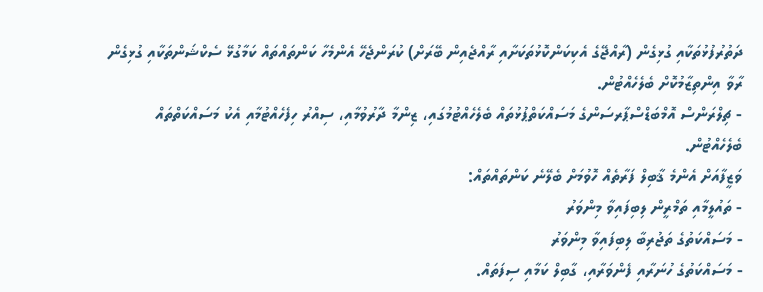ދަތުރުފުޅުތަކާއި ގުޅިގެން (ރާއްޖޭގެ އެކިކަންކޮޅުތަކަށާއި ރާއްޖެއިން ބޭރަށް) ކުރަންޖެހޭ އެންމެހާ ކަންތައްތައް ކަމާގުޅޭ ސެކްޝަންތަކާއި ގުޅިގެން ރާވާ އިންތިޒާމުކޮށް ބެލެހެއްޓުން.
- ޗިލްރަންސް އޮމްބަޑްސްޕާރސަންގެ މަސައްކަތްޕުޅުތައް ބެލެހެއްޓުމުގައި، ޒިންމާ ދާރުވުމާއި، ސިއްރު ހިފެހެއްޓުމާއި އެކު މަސައްކަތްތައް ބެލެހެއްޓުން.
ވަޒީފާއަށް އެންމެ ޤާބިލް ފަރާތެއް ހޮވުމަށް ބެލޭނެ ކަންތައްތައް:
- ތައުލީމާއި ތަމްރީން ލިބިފައިވާ މިންވަރު
- މަސައްކަތުގެ ތަޖުރިބާ ލިބިފައިވާ މިންވަރު
- މަސައްކަތުގެ ހުނަރާއި ފެންވަރާއި، ގާބިލް ކަމާއި ސިފަތައް.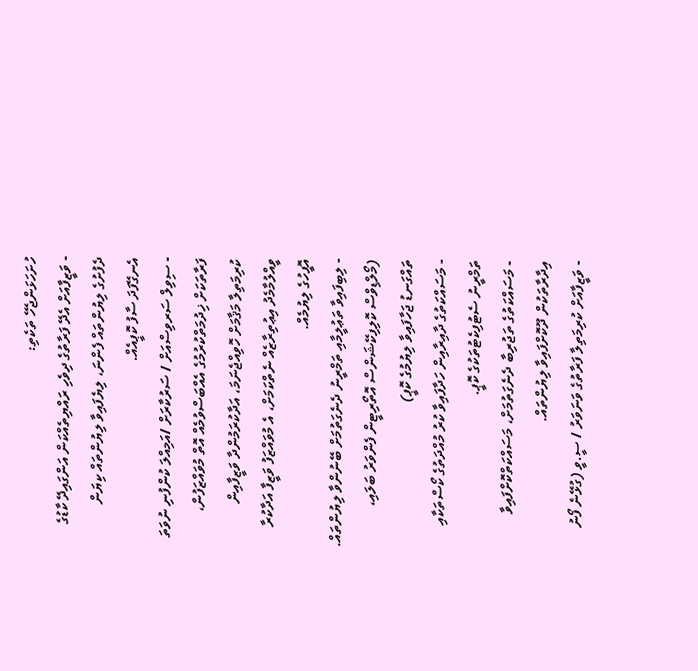ހުށަހަޅަންޖެހޭ ތަކެތި:
- ވަޒީފާއަށް އެދޭ ފަރާތުގެ ދިވެހި ރައްޔިތެއްކަން އަންގައިދޭ ކާޑުގެ ދެފުށުގެ ލިޔުންތައް ފެންނަ، ލިޔެފައިވާ ލިޔުންތައް ކިޔަން އެނގޭފަދަ ސާފު ކޮޕީއެއް.
- ސިވިލް ސަރވިސްއަށް / ސަރުކާރަށް /އަމިއްލަ ކުންފުނި ނުވަތަ ފަރާތަކަށް ޚިދުމަތްކުރުމުގެ އެއްބަސްވުމެއް އޮތް މުވައްޒަފުން، ކުރިމަތިލާ މަޤާމަށް ހޮވިއްޖެނަމަ، އަދާކުރަމުންދާ ވަޒީފާއިން ވީއްލުމާމެދު އިޢުތިރާޒެއް ނެތްކަމަށް، އެ މުވައްޒަފު ވަޒީފާ އަދާކުރާ އޮފީހުގެ ލިޔުމެއް.
- ލިބިފައިވާ ތަޢުލީމާއި ތަމްރީނު ދެނެގަތުމަށް ބޭނުންވާ ލިޔުންތައް. (މޯލްޑިވްސް ކޮލިފިކޭޝަންސް އޮތޯރިޓީން ފެންވަރު ބަލައި، ތައްގަނޑު ޖަހާފައިވާ ލިޔުމުގެ ކޮޕީ)
- މަސައްކަތުގެ ދާއިރާއިން ހަދާފައިވާ ކުރު މުއްދަތުގެ ކޯސްތަކާއި ތަމްރީނު ސެޓުފިކެޓުތަކުގެ ކޮޕީ.
- މަސައްކަތުގެ ތަޖުރިބާ ދެނެގަތުމަށް، މަސައްކަތްކޮށްފައިވާ އިދާރާތަކުން ދޫކޮށްފައިވާ ލިޔުންތައް.
- ވަޒީފާއަށް ކުރިމަތިލާ ފަރާތުގެ ވަނަވަރު / ސީ.ވީ (ގުޅޭނެ ފޯނު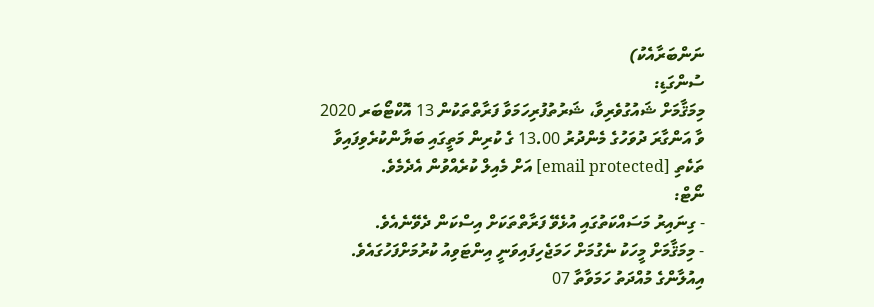ނަންބަރާއެކު)
ސުންގަޑި:
މިމަޤާމަށް ޝައުގުވެރިވާ، ޝަރުތުފުރިހަމަވާ ފަރާތްތަކުން 13 އޮކްޓޯބަރ 2020 ވާ އަންގާރަ ދުވަހުގެ މެންދުރު 13.00 ގެ ކުރިން މަތީގައި ބަޔާންކުރެވިފައިވާ ތަކެތި [email protected] އަށް މެއިލް ކުރެއްވުން އެދެމެވެ.
ނޯޓް:
- ގިނައިރު މަސައްކަތުގައި އުޅެވޭ ފަރާތްތަކަށް އިސްކަން ދެވޭނެއެވެ.
- މިމަޤާމަށް މީހަކު ނެގުމަށް ހަމަޖެހިފައިވަނީ އިންޓަވިއު ކުރުމަށްފަހުގައެވެ. އިއުލާންގެ މުއްދަތު ހަމަވާތާ 07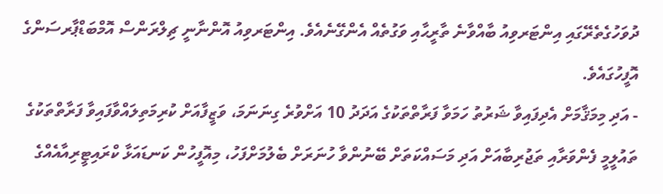ދުވަހުގެތެރޭގައި އިންޓަރވިއު ބާއްވާނެ ތާރީޙާއި ވަގުތެއް އެންގޭނެއެވެ. އިންޓަރވިއު އޮންނާނީ ޗިލްރަންސް އޮމްބަޑްޕާރސަންގެ އޮފީހުގައެވެ.
- އަދި މިމަޤާމަށް އެދިފައިވާ ޝަރުތު ހަމަވާ ފަރާތްތަކުގެ އަދަދު 10 އަށްވުރެ ގިނަނަމަ، ވަޒީފާއަށް ކުރިމަތިލައްވާފައިވާ ފަރާތްތަކުގެ ތައުލީމީ ފެންވަރާއި ތަޖުރިބާއަށް އަދި މަސައްކަތަށް ބޭނުންވާ ހުނަރަށް ބެލުމަށްފަހު، މިއޮފީހުން ކަނޑައަޅާ ކްރައިޓީރިއާއެއްގެ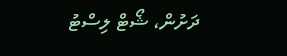ދަށުން، ޝޯޓް ލިސްޓު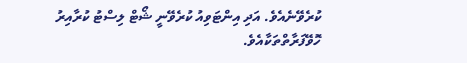ކުރެވޭނެއެވެ. އަދި އިންޓަވިއު ކުރެވޭނީ ޝޯޓް ލިސްޓު ކުރާއިރު ހޮވޭފަރާތްތަކާއެވެ.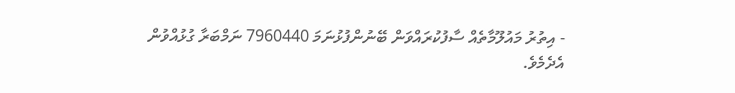- އިތުރު މައުލޫމާތެއް ސާފުކުރައްވަން ބޭނުންފުޅުނަމަ 7960440 ނަމްބަރާ ގުޅުއްވުން އެދެމެވެ.